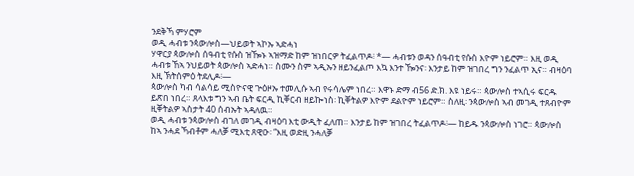ንደቅኻ ምሃሮም
ወዲ ሓብቱ ንጳውሎስ—ህይወት ኣኮኡ ኣድሓነ
ሃዋርያ ጳውሎስ ሰዓብቲ የሱስ ዝዀኑ ኣዝማድ ከም ዝነበርዎ ትፈልጥዶ፧ *— ሓብቱን ወዳን ሰዓብቲ የሱስ እዮም ነይሮም። እዚ ወዲ ሓብቱ ኸኣ ንህይወት ጳውሎስ ኣድሓነ። ስሙን ስም ኣዲኡን ዘይንፈልጦ እኳ እንተ ዀንና፡ እንታይ ከም ዝገበረ ግን ንፈልጥ ኢና። ብዛዕባ እዚ ኽትሰምዕ ትደሊዶ፧—
ጳውሎስ ካብ ሳልሳይ ሚስዮናዊ ጕዕዞኡ ተመሊሱ ኣብ የሩሳሌም ነበረ። እዋኑ ድማ ብ56 ድ.ክ. እዩ ነይሩ። ጳውሎስ ተኣሲሩ ፍርዱ ይጽበ ነበረ። ጸላእቱ ግን ኣብ ቤት ፍርዲ ኪቐርብ ዘይኰነስ፡ ኪቐትልዎ እዮም ደልዮም ነይሮም። ስለዚ፡ ንጳውሎስ ኣብ መገዲ ተጸብዮም ዚቐትልዎ ኣስታት 40 ሰብኡት ኣዳለዉ።
ወዲ ሓብቱ ንጳውሎስ ብገለ መገዲ ብዛዕባ እቲ ውዲት ፈለጠ። እንታይ ከም ዝገበረ ትፈልጥዶ፧— ከይዱ ንጳውሎስ ነገሮ። ጳውሎስ ከኣ ንሓደ ኻብቶም ሓለቓ ሚእቲ ጸዊዑ፡ “እዚ ወድዚ ንሓለቓ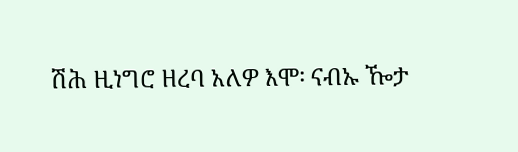ሽሕ ዚነግሮ ዘረባ አለዎ እሞ፡ ናብኡ ዀታ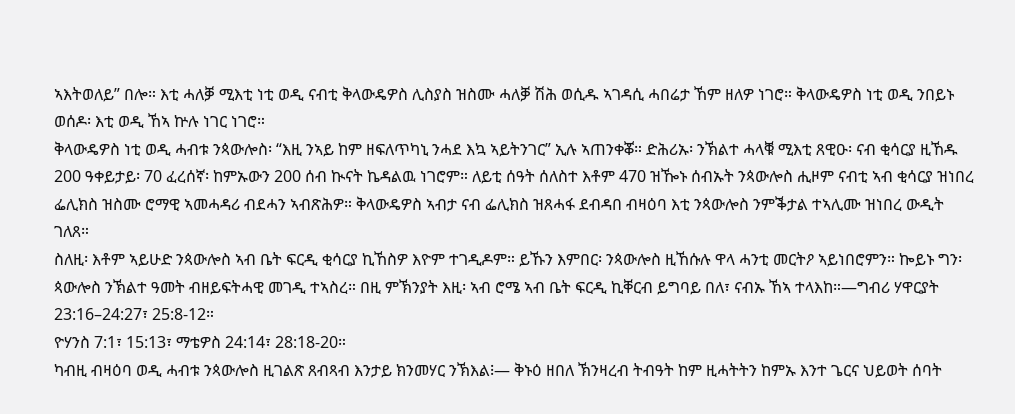ኣእትወለይ” በሎ። እቲ ሓለቓ ሚእቲ ነቲ ወዲ ናብቲ ቅላውዴዎስ ሊስያስ ዝስሙ ሓለቓ ሽሕ ወሲዱ ኣገዳሲ ሓበሬታ ኸም ዘለዎ ነገሮ። ቅላውዴዎስ ነቲ ወዲ ንበይኑ ወሰዶ፡ እቲ ወዲ ኸኣ ኵሉ ነገር ነገሮ።
ቅላውዴዎስ ነቲ ወዲ ሓብቱ ንጳውሎስ፡ “እዚ ንኣይ ከም ዘፍለጥካኒ ንሓደ እኳ ኣይትንገር” ኢሉ ኣጠንቀቖ። ድሕሪኡ፡ ንኽልተ ሓላቑ ሚእቲ ጸዊዑ፡ ናብ ቂሳርያ ዚኸዱ 200 ዓቀይታይ፡ 70 ፈረሰኛ፡ ከምኡውን 200 ሰብ ኲናት ኬዳልዉ ነገሮም። ለይቲ ሰዓት ሰለስተ እቶም 470 ዝዀኑ ሰብኡት ንጳውሎስ ሒዞም ናብቲ ኣብ ቂሳርያ ዝነበረ ፌሊክስ ዝስሙ ሮማዊ ኣመሓዳሪ ብደሓን ኣብጽሕዎ። ቅላውዴዎስ ኣብታ ናብ ፌሊክስ ዝጸሓፋ ደብዳበ ብዛዕባ እቲ ንጳውሎስ ንምቕታል ተኣሊሙ ዝነበረ ውዲት ገለጸ።
ስለዚ፡ እቶም ኣይሁድ ንጳውሎስ ኣብ ቤት ፍርዲ ቂሳርያ ኪኸስዎ እዮም ተገዲዶም። ይኹን እምበር፡ ንጳውሎስ ዚኸሱሉ ዋላ ሓንቲ መርትዖ ኣይነበሮምን። ኰይኑ ግን፡ ጳውሎስ ንኽልተ ዓመት ብዘይፍትሓዊ መገዲ ተኣስረ። በዚ ምኽንያት እዚ፡ ኣብ ሮሜ ኣብ ቤት ፍርዲ ኪቐርብ ይግባይ በለ፣ ናብኡ ኸኣ ተላእከ።—ግብሪ ሃዋርያት 23:16–24:27፣ 25:8-12።
ዮሃንስ 7:1፣ 15:13፣ ማቴዎስ 24:14፣ 28:18-20።
ካብዚ ብዛዕባ ወዲ ሓብቱ ንጳውሎስ ዚገልጽ ጸብጻብ እንታይ ክንመሃር ንኽእል፧— ቅኑዕ ዘበለ ኽንዛረብ ትብዓት ከም ዚሓትትን ከምኡ እንተ ጌርና ህይወት ሰባት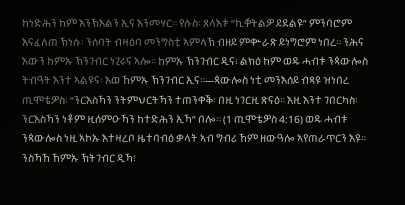ከነድሕን ከም እንኽእልን ኢና እንመሃር። የሱስ፡ ጸላእቱ “ኪቐትልዎ ይደልዩ” ምንባሮም እናፈለጠ ኽነሱ፡ ንሰባት ብዛዕባ መንግስቲ ኣምላኽ ብዘይ ምቍራጽ ይነግሮም ነበረ። ንሕና እውን ከምኡ ኽንገብር ነጊሩና ኣሎ። ከምኡ ኽንገብር ዲና፧ ልክዕ ከም ወዱ ሓብቱ ንጳውሎስ ትብዓት እንተ ኣልዩና፡ እወ ኸምኡ ኽንገብር ኢና።—ጳውሎስ ነቲ መንእሰይ ብጻዩ ዝነበረ ጢሞቴዎስ፡ “ንርእስኻን ንትምህርትኻን ተጠንቀቕ፡ በዚ ነገርዚ ጽናዕ። እዚ እንተ ገበርካስ፡ ንርእስኻን ነቶም ዚሰምዑኻን ከተድሕን ኢኻ” በሎ። (1 ጢሞቴዎስ 4:16) ወዱ ሓብቱ ንጳውሎስ ነዚ ኣኮኡ እተዛረቦ ዜተባብዕ ቃላት ኣብ ግብሪ ኸም ዘውዓሎ ኣየጠራጥርን እዩ። ንስኻኸ ኸምኡ ኽትገብር ዲኻ፧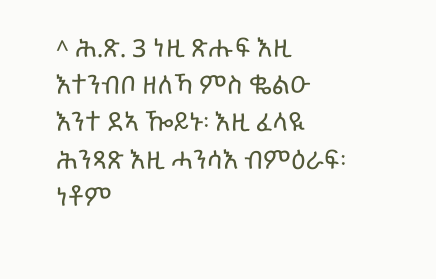^ ሕ.ጽ. 3 ነዚ ጽሑፍ እዚ እተንብቦ ዘለኻ ምስ ቈልዑ እንተ ደኣ ዀይኑ፡ እዚ ፈላዪ ሕንጻጽ እዚ ሓንሳእ ብምዕራፍ፡ ነቶም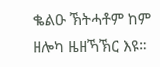ቈልዑ ኽትሓቶም ከም ዘሎካ ዜዘኻኽር እዩ።